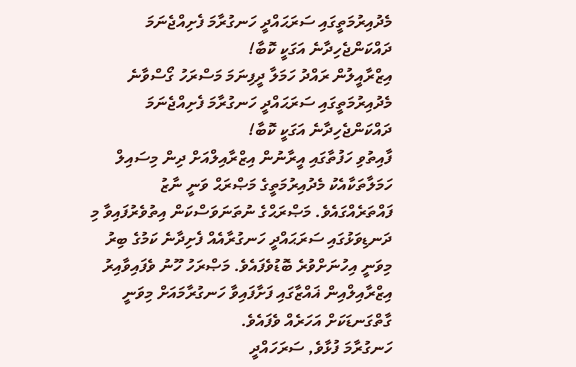މެދުއިރުމަތީގައި ސަރަޙައްދީ ހަނގުރާމަ ފެށިއްޖެނަމަ ދައްކަންޖެހިދާނެ އަގަކީ ކޮބާ!
އިޒްރާއީލުން ރައްދު ހަމަލާ ދީފިނަމަ މަސްރަހު ގޯސްވާނެ
މެދުއިރުމަތީގައި ސަރަޙައްދީ ހަނގުރާމަ ފެށިއްޖެނަމަ ދައްކަންޖެހިދާނެ އަގަކީ ކޮބާ!
ފާއިތުވި ހަފުތާގައި އީރާނުން އިޒްރާއިލްއަށް ދިން މިސައިލް ހަމަލާތަކާއެކު މެދުއިރުމަތީގެ މަޞްރަޙް ވަނީ ނާޒު ފައްތަރެއްގައެވެ. މަޞްރަޙްގެ ނުތަނަވަސްކަން އިތުވެރުފައިވާ މި ދަނޑިވަޅުގައި ސަރަޙައްދީ ހަނގުރާއެއް ފެށިދާނެ ކަމުގެ ބިރު މިވަނީ އިހުނަށްވުރެ ބޮޑުވެފައެވެ. މަޞްރަހު ހޫނު ވެފައިވާއިރު އިޒްރާއިލްއިން ޣައްޒާގައި ފަށާފައިވާ ހަނގުރާމައަށް މިވަނީ ގާތްގަނޑަކަށް އަހަރެއް ވެފައެވެ.
ހަނގުރާމަ ފުޅާވެ, ސަރަހައްދީ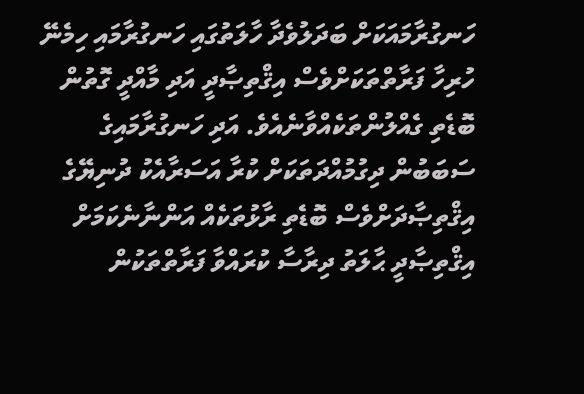ހަނގުރާމައަކަށް ބަދަލުވެދާ ހާލަތުގައި ހަނގުރާމައި ހިމެނޭ ހުރިހާ ފަރާތްތަކަށްވެސް އިޤްތިޞާދީ އަދި މާއްދީ ގޮތުން ބޮޑެތި ގެއްލުންތަކެއްވާނެއެވެ. އަދި ހަނގުރާމައިގެ ސަބަބުން ދިގުމުއްދަތަކަށް ކުރާ އަސަރާއެކު ދުނިޔޭގެ އިޤްތިޞާދަށްވެސް ބޮޑެތި ރާޅުތަކެއް އަންނާނެކަމަށް އިޤްތިޞާދީ ޙާލަތު ދިރާސާ ކުރައްވާ ފަރާތްތަކުން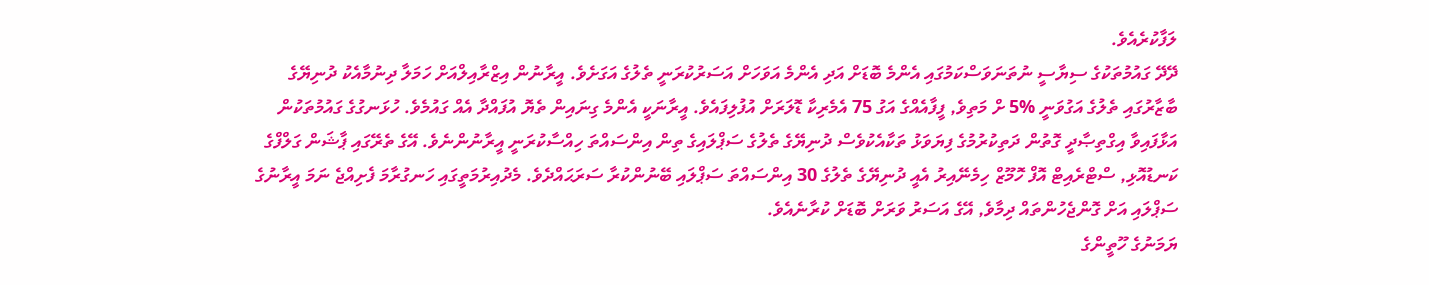ލަފާކުރެއެވެ.
ދޭދޭ ގައުމުތަކުގެ ސިޔާސީ ނުތަނަވަސްކަމުގައި އެންމެ ބޮޑަށް އަދި އެންމެ އަވަހަށް އަސަރުކުރަނީ ތެލުގެ އަގަށެވެ. އީރާނުން އިޒްރާއިލްއަށް ހަމަލާ ދިނުމާއެކު ދުނިޔޭގެ ބާޒާރުގައި ތެލުގެ އަގުވަނީ %5 ށް މަތިވެ, ފީފާއެއްގެ އަގު 75 އެމެރިކާ ޑޮލަރަށް އުފުލިފައެވެ. އީރާނަކީ އެންމެ ގިނައިން ތެޔޮ އުފައްދާ އެއް ގައުމެވެ. ހުޅަނގުގެ ގައުމުތަކުން އަޅާފައިވާ އިގްތިޞާދީ ގޮތުން ދަތިކުރުމުގެ ފިޔަވަޅު ތަކާއެކުވެސް ދުނިޔޭގެ ތެލުގެ ސަޕްލައިގެ ތިން އިންސައްތަ ހިއްސާކުރަނީ އީރާނުންނެވެ. އޭގެ ތެރޭގައި ޕާޝަން ގަލްފްގެ ކަނޑުއޮޅި, ސްޓްރެއިޓް އޮފް ހޮމޫޒް ހިމެނޭއިރު އެއީ ދުނިޔޭގެ ތެލުގެ 30 އިންސައްތަ ސަޕްލައި ބޭނުންކުރާ ސަރަޙައްދެވެ. މެދުއިރުމަތީގައި ހަނގުރާމަ ފެށިއްޖެ ނަމަ އީރާނުގެ ސަޕްލައި އަށް ގޮންޖެހުންތައް ދިމާވެ, އޭގެ އަސަރު ވަރަށް ބޮޑަށް ކުރާނެއެވެ.
ޔަމަނުގެ ހޫތީންގެ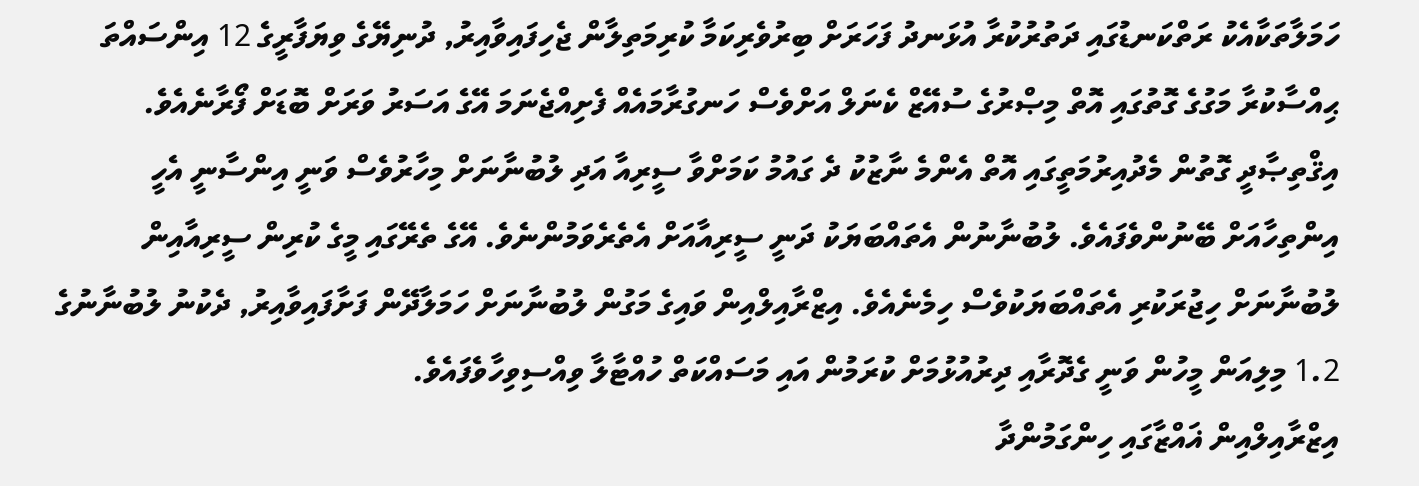ހަމަލާތަކާއެކު ރަތްކަނޑުގައި ދަތުރުކުރާ އުޅަނދު ފަހަރަށް ބިރުވެރިކަމާ ކުރިމަތިލާން ޖެހިފައިވާއިރު, ދުނިޔޭގެ ވިޔަފާރީގެ 12 އިންސައްތަ ޙިއްސާކުރާ މަގުގެ ގޮތުގައި އޮތް މިޞްރުގެ ސުއޭޒް ކެނަލް އަށްވެސް ހަނގުރާމައެއް ފެށިއްޖެނަމަ އޭގެ އަސަރު ވަރަށް ބޮޑަށް ފޯރާނެއެވެ.
އިޤްތިޞާދީ ގޮތުން މެދުއިރުމަތީގައި އޮތް އެންމެ ނާޒުކު ދެ ގައުމު ކަމަށްވާ ސީރިއާ އަދި ލުބުނާނަށް މިހާރުވެސް ވަނީ އިންސާނީ އެހީ އިންތިހާއަށް ބޭނުންވެފައެވެ. ލުބުނާނުން އެތައްބަޔަކު ދަނީ ސީރިއާއަށް އެތެރެވަމުންނެވެ. އޭގެ ތެރޭގައި މީގެ ކުރިން ސީރިއާއިން ލުބުނާނަށް ހިޖުރަކުރި އެތައްބަޔަކުވެސް ހިމެނެއެވެ. އިޒްރާއިލްއިން ވައިގެ މަގުން ލުބުނާނަށް ހަމަލާދޭން ފަށާފައިވާއިރު, ދެކުނު ލުބުނާނުގެ 1.2 މިލިއަން މީހުން ވަނީ ގެދޮރާއި ދިރުއުޅުމަށް ކުރަމުން އައި މަސައްކަތް ހުއްޓާލާ ވިއްސިވިހާވެފައެވެ.
އިޒްރާއިލްއިން ޣައްޒާގައި ހިންގަމުންދާ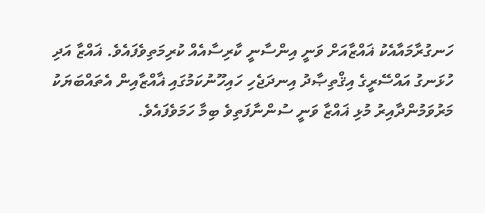ހަނގުރާމައާއެކު ޣައްޒާއަށް ވަނީ އިންސާނީ ކާރިސާއެއް ކުރިމަތިވެފައެވެ. ޣައްޒާ އަދި ހުޅަނގު އައްސޭރީގެ އިޤްތިޞާދު އިނދަޖެހި ހައިހޫނުކަމުގައި ޣާއްޒާއިން އެތައްބަޔަކު މަރުވަމުންދާއިރު މުޅި ޣައްޒާ ވަނީ ސުންނާފަތިވެ ބިމާ ހަމަވެފައެވެ.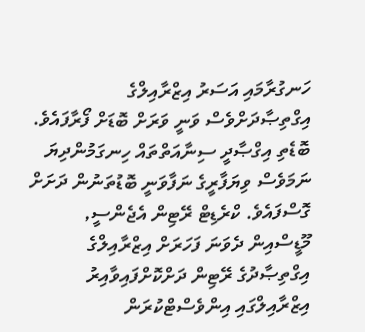ހަނގުރާމައި އަސަރު އިޒްރާއިލްގެ އިގްތިޞާދަށްވެސް ވަނީ ވަރަށް ބޮޑަށް ފޯރާފައެވެ. ބޮޑެތި އިގްޞާދީ ސިނާއަތްތައް ހިނގަމުންދިޔަ ނަމަވެސް ވިޔަފާރީގެ ނަފާވަނީ ބޮޑުތަނުން ދަށަށް ގޮސްފައެވެ. ކްރެޑިޓް ރޭޓިން އެޖެންސީ, މޫޑީސްއިން ދެވަނަ ފަހަރަށް އިޒްރާއިލްގެ އިގްތިޞާދުގެ ރޭޓިން ދަށްކޮށްފައިވާއިރު އިޒްރާއިލްގައި އިންވެސްޓްކުރަން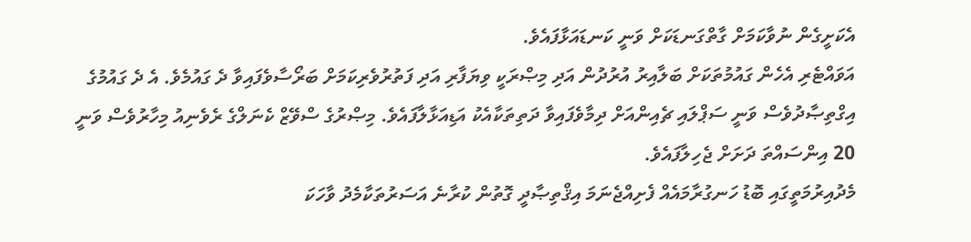އެކަށީގެން ނުވާކަމަށް ގާތްގަނޑަކަށް ވަނީ ކަނޑައަޅާފައެވެ.
އަވައްޓެރި އެހެން ގައުމުތަކަށް ބަލާއިރު އުރުދުން އަދި މިޞްރަކީ ވިޔަފާރި އަދި ފަތުރުވެރިކަމަށް ބަރޯސާވެފައިވާ ދެ ގައުމެވެ. އެ ދެ ގައުމުގެ އިގްތިޞާދުވެސް ވަނީ ސަޕްލައި ޗެއިންއަށް ދިމާވެފައިވާ ދަތިތަކާއެކު އަޑިއަޅާލާފައެވެ. މިޞްރުގެ ސްވޭޒް ކެނަލްގެ ރެވެނިއު މިހާރުވެސް ވަނީ 20 އިންސައްތަ ދަށަށް ޖެހިލާފައެވެ.
މެދުއިރުމަތީގައި ބޮޑު ހަނގުރާމައެއް ފެށިއްޖެނަމަ އިޤްތިޞާދީ ގޮތުން ކުރާނެ އަސަރުތަކާމެދު ވާހަކަ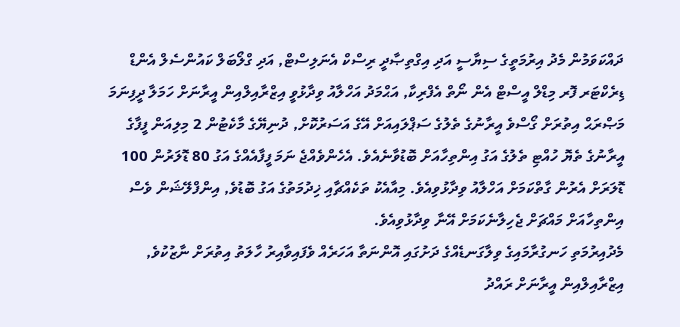ދައްކަވަމުން މެދު އިރުމަތީގެ ސިޔާސީ އަދި އިގްތިޞާދީ ރިސްކް އެނަލިސްޓް, އަދި ގްލޯބަލް ކައުންސެލް އެންޑް ޑިރެކްޓަރ ފޮރ މިޑްލް އީސްޓް އެން ނޯތް އެފްރިކާ, އަޙްމަދު އަހްލާއު ވިދާޅުވީ އިޒްރާއިލްއިން އީރާނަށް ހަމަލާ ދީފިނަމަ މަޞްރަޙް އިތުރަށް ގޯސްވެ އީރާނުގެ ތެލުގެ ސަޕްލައިއަށް އޭގެ އަސަރުކޮށް, ދުނިޔޭގެ މާކެޓުން 2 މިލިއަން ފީފާގެ އީރާނުގެ ތެޔޮ ހުއްޓި ތެލުގެ އަގު އިންތިހާއަށް ބޮޑުވާނެއެވެ. އެހެންވެއްޖެ ނަމަ ފީފާއެއްގެ އަގު 80 ޑޮލަރުން 100 ޑޮލަރަށް އެރުން ގާތްކަމަށް އަހްލާއު ވިދާޅުވިއެވެ. މިއާއެކު ތަކެއްޗާއި ޚިދުމަތުގެ އަގު ބޮޑުވެ, އިންފްލޭޝަން ވެސް އިންތިހާއަށް މައްޗަށް ޖެހިލާނެކަމަށް އޭނާ ވިދާޅުވިއެވެ.
މެދުއިރުމަތި ހަނގުރާމައިގެ ވިލާގަނޑެއްގެ ދަށުގައި އޮންނަތާ އަހަރެއް ވެފައިވާއިރު ހާލަތު އިތުރަށް ނާޒުކުވެ, އިޒްރާއިލްއިން އީރާނަށް ރައްދު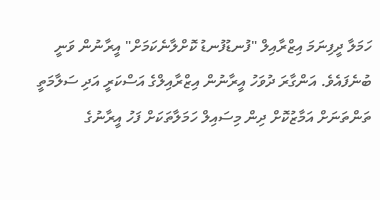ހަމަލާ ދީފިނަމަ އިޒްރާއިލް "ފުނޑުފުނޑު ކޮށްލާނެކަމަށް" އީރާނުން ވަނީ ބުނެފައެވެ. އަންގާރަ ދުވަހު އީރާނުން އިޒްރާއިލްގެ އަސްކަރީ އަދި ސަލާމަތީ ތަންތަނަށް އަމާޒުކޮށް ދިން މިސައިލް ހަމަލާތަކަށް ފަހު އީރާނުގެ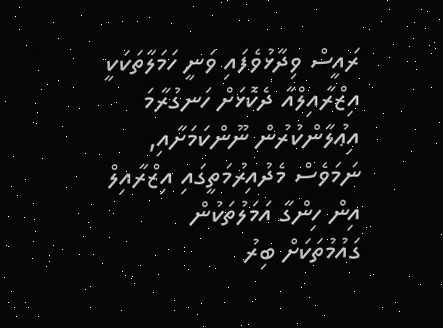ރައީސް ވިދާޅުވެފައި ވަނީ ހަމަލާތަކަކީ އިޒްރާއިލްއާ ދެކޮޅަށް ހަނގުރާމަ އިޢުލާންކުރުން ނޫންކަމަށާއި, ނަމަވެސް މެދުއިރުމަތީގައި އިޒްރާއިލް އިން ހިންގާ އަމަލުތަކުން ގައުމުތަކަށް ބިރު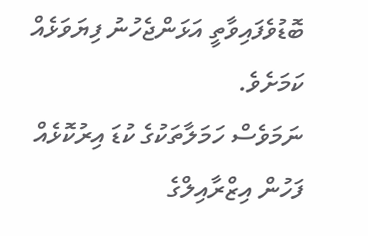ބޮޑުވެފައިވާތީ އަޅަންޖެހުނު ފިޔަވަޅެއް ކަމަށެވެ.
ނަމަވެސް ހަމަލާތަކުގެ ކުޑަ އިރުކޮޅެއް ފަހުން އިޒްރާއިލްގެ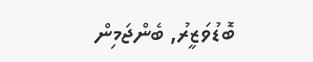ބޮޑުވަޒީރު, ބެންޖަމިން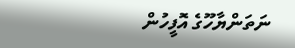ނަތަންޔާހޫގެ އޮފީހުން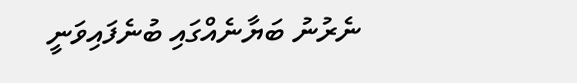ނެރުނު ބަޔާނެއްގައި ބުނެފައިވަނީ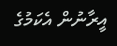އީރާނުން އެކަމުގެ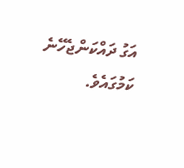އަގު ދައްކަންޖެހޭނެ ކަމުގައެވެ.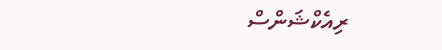ރިއެކްޝަންސް